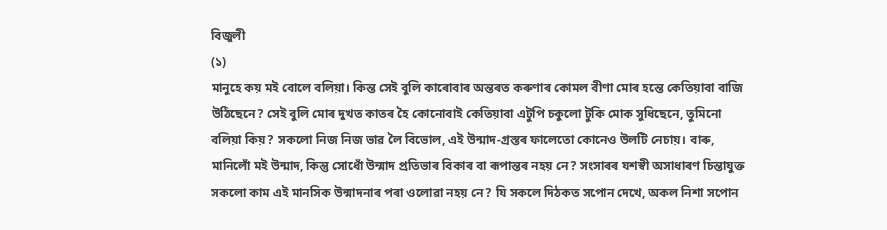বিজুলী
(১)
মানুহে কয় মই বোলে বলিয়া। কিন্ত সেই বুলি কাৰোবাৰ অন্তৰত কৰুণাৰ কোমল বীণা মোৰ হন্তে কেতিয়াবা বাজি উঠিছেনে? সেই বুলি মোৰ দুখত কাতৰ হৈ কোনোবাই কেতিয়াবা এটুপি চকুলো টুকি মোক সুধিছেনে, তুমিনো বলিয়া কিয়? সকলো নিজ নিজ ভাৱ লৈ বিভোল, এই উন্মাদ-গ্ৰস্তৰ ফালেতো কোনেও উলটি নেচায়। বাৰু, মানিলোঁ মই উন্মাদ, কিন্তু সোধোঁ উন্মাদ প্ৰতিভাৰ বিকাৰ বা ৰূপান্তৰ নহয় নে? সংসাৰৰ যশস্বী অসাধাৰণ চিন্তাযুক্ত সকলো কাম এই মানসিক উন্মাদনাৰ পৰা ওলোৱা নহয় নে? যি সকলে দিঠকত সপোন দেখে, অকল নিশা সপোন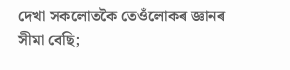দেখা সকলোতকৈ তেওঁলোকৰ জ্ঞানৰ সীমা বেছি;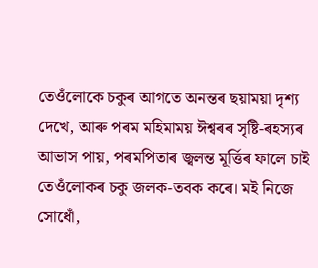তেওঁলোকে চকুৰ আগতে অনন্তৰ ছয়াময়া দৃশ্য দেখে, আৰু পৰম মহিমাময় ঈশ্বৰৰ সৃষ্টি-ৰহস্যৰ আভাস পায়, পৰমপিতাৰ জ্বলন্ত মূৰ্ত্তিৰ ফালে চাই তেওঁলোকৰ চকু জলক-তবক কৰে। মই নিজে সোধোঁ,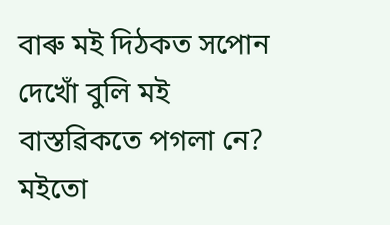বাৰু মই দিঠকত সপোন দেখোঁ বুলি মই বাস্তৱিকতে পগলা নে? মইতো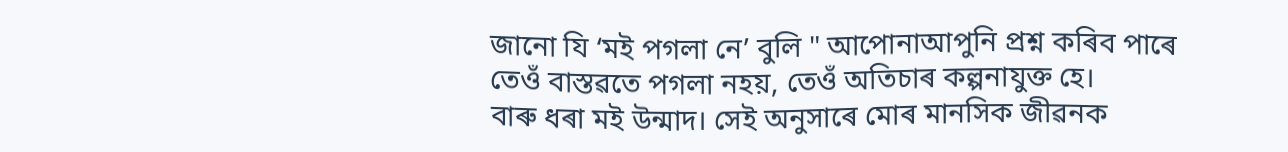জানো যি ‘মই পগলা নে’ বুলি " আপোনাআপুনি প্ৰশ্ন কৰিব পাৰে তেওঁ বাস্তৱতে পগলা নহয়, তেওঁ অতিচাৰ কল্পনাযুক্ত হে।
বাৰু ধৰা মই উন্মাদ। সেই অনুসাৰে মোৰ মানসিক জীৱনক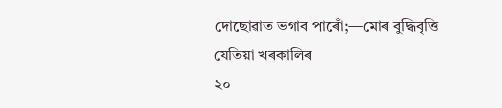দোছোৱাত ভগাব পাৰোঁ;—মোৰ বুদ্ধিবৃত্তি যেতিয়া খৰকালিৰ
২০